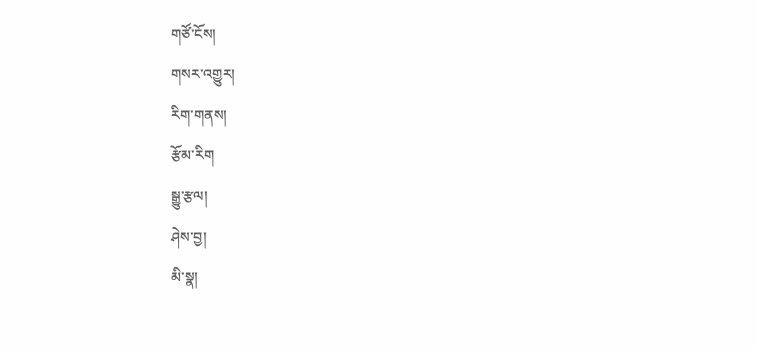གཙོ་ངོས།
གསར་འགྱུར།
རིག་གནས།
རྩོམ་རིག
སྒྱུ་རྩལ།
ཤེས་བྱ།
མི་སྣ།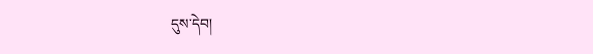དུས་དེབ།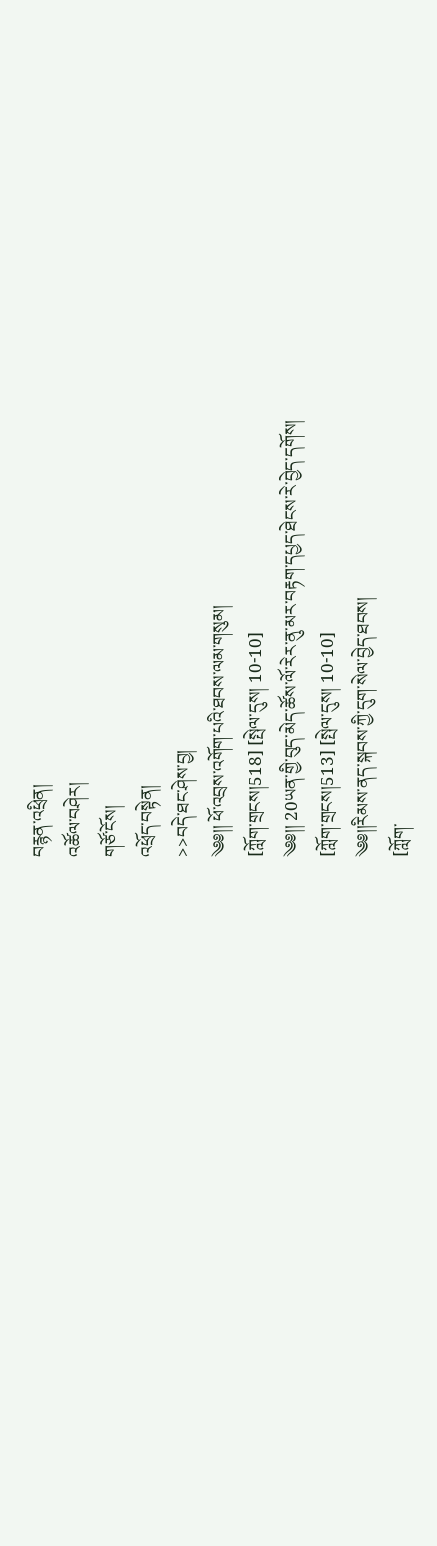བརྙན་འཕྲིན།
འཚོལ་བཤེར།
གཙོ་ངོས།
འཕྲོད་བསྟེན།
>>བདེ་ཐང་ཤེས་བྱ།
༄༅།། ཕོ་འབྲས་འགོག་པའི་ཐབས་ལམ་གསུམ།
[ཀློག་གྲངས།518] [སྤེལ་དུས། 10-10]
༄༅།། 20ཡན་གྱི་བུད་མེད་ཚོས་ལོ་རེར་ནུ་མར་བརྟག་དཔྱད་ཐེངས་རེ་བྱེད་དགོས།
[ཀློག་གྲངས།513] [སྤེལ་དུས། 10-10]
༄༅།།རིམས་ནད་སྐབས་ཀྱི་དུག་སེལ་བྱེད་ཐབས།
[ཀློག་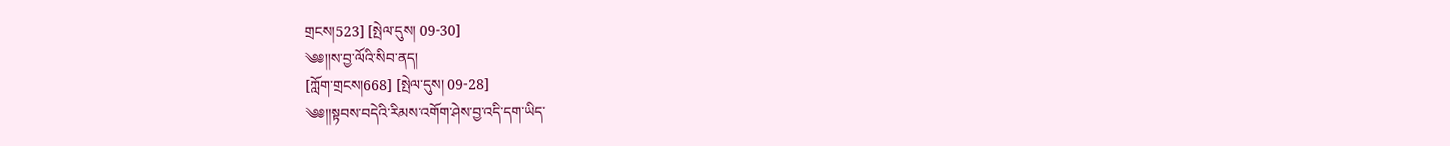གྲངས།523] [སྤེལ་དུས། 09-30]
༄༅།།ས་བྱ་ལོའི་སིབ་ནད།
[ཀློག་གྲངས།668] [སྤེལ་དུས། 09-28]
༄༅།།སྟབས་བདེའི་རིམས་འགོག་ཤེས་བྱ་འདི་དག་ཡིད་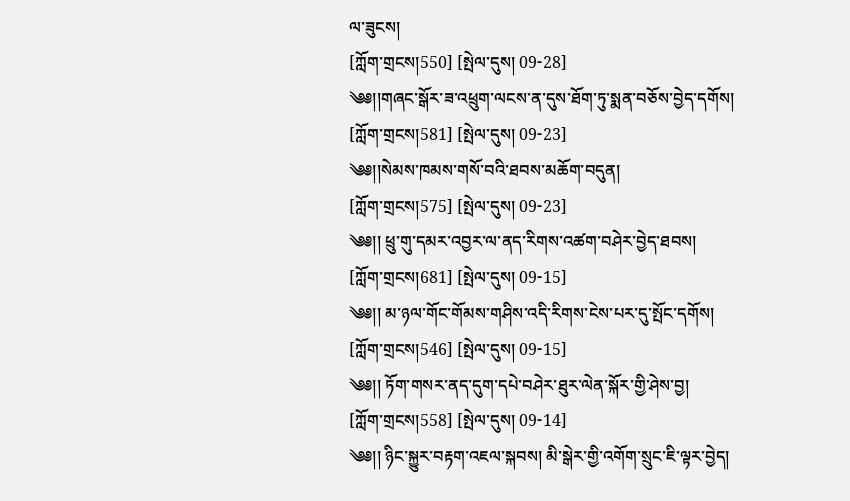ལ་ཟུངས།
[ཀློག་གྲངས།550] [སྤེལ་དུས། 09-28]
༄༅།།གཞང་སྒོར་ཟ་འཕྲུག་ལངས་ན་དུས་ཐོག་ཏུ་སྨན་བཅོས་བྱེད་དགོས།
[ཀློག་གྲངས།581] [སྤེལ་དུས། 09-23]
༄༅།།སེམས་ཁམས་གསོ་བའི་ཐབས་མཆོག་བདུན།
[ཀློག་གྲངས།575] [སྤེལ་དུས། 09-23]
༄༅།། ཕྲུ་གུ་དམར་འབྱར་ལ་ནད་རིགས་འཚག་བཤེར་བྱེད་ཐབས།
[ཀློག་གྲངས།681] [སྤེལ་དུས། 09-15]
༄༅།། མ་ཉལ་གོང་གོམས་གཤིས་འདི་རིགས་ངེས་པར་དུ་སྤོང་དགོས།
[ཀློག་གྲངས།546] [སྤེལ་དུས། 09-15]
༄༅།། ཏོག་གསར་ནད་དུག་དཔེ་བཤེར་ཐུར་ལེན་སྐོར་གྱི་ཤེས་བྱ།
[ཀློག་གྲངས།558] [སྤེལ་དུས། 09-14]
༄༅།། ཉིང་སྐྱུར་བརྟག་འཇལ་སྐབས། མི་སྒེར་གྱི་འགོག་སྲུང་ཇི་ལྟར་བྱེད།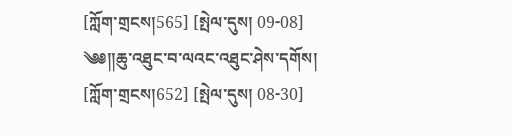[ཀློག་གྲངས།565] [སྤེལ་དུས། 09-08]
༄༅།།ཆུ་འཐུང་བ་ལའང་འཐུང་ཤེས་དགོས།
[ཀློག་གྲངས།652] [སྤེལ་དུས། 08-30]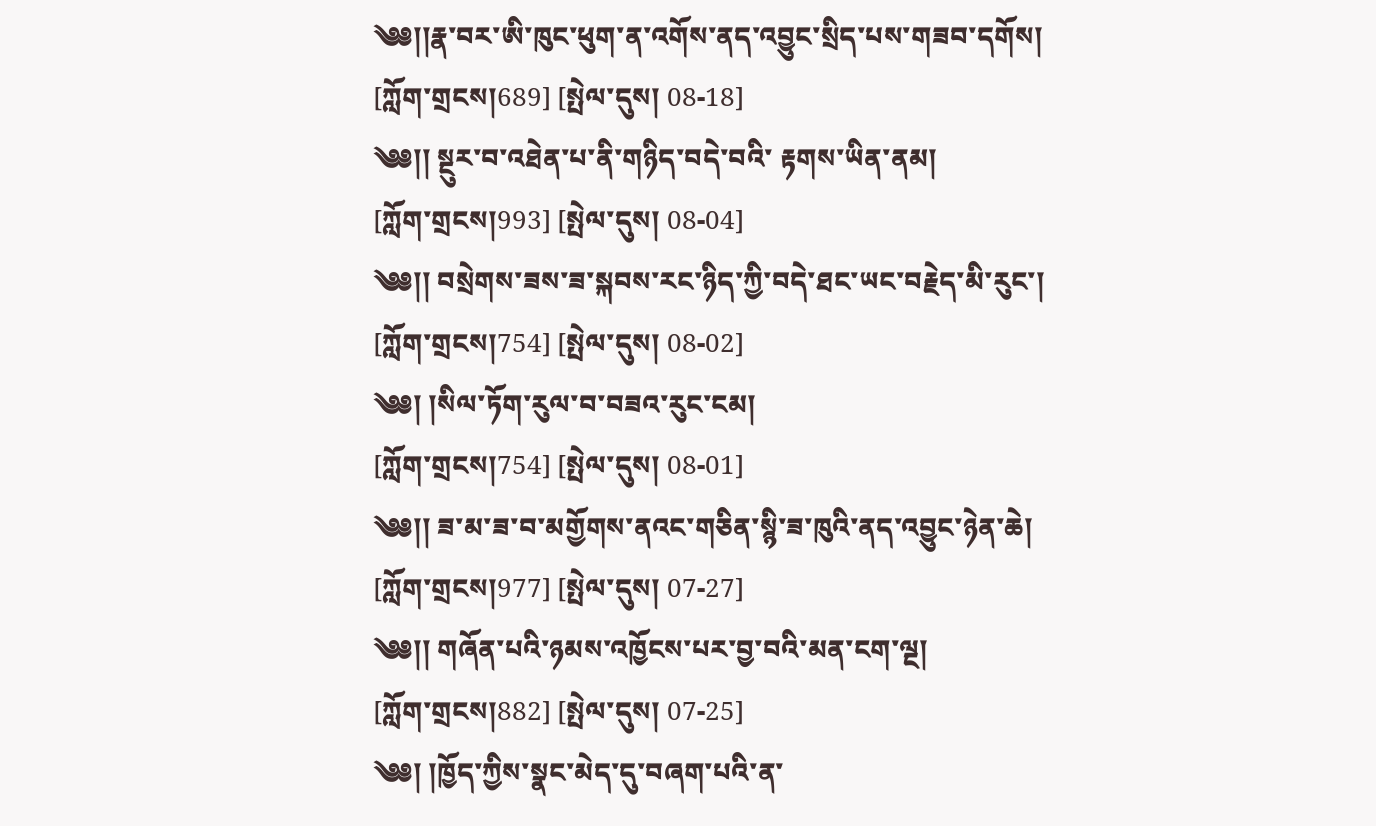༄༅།།རྣ་བར་ཨི་ཁུང་ཕུག་ན་འགོས་ནད་འབྱུང་སྲིད་པས་གཟབ་དགོས།
[ཀློག་གྲངས།689] [སྤེལ་དུས། 08-18]
༄༅།། སྔུར་བ་འཐེན་པ་ནི་གཉིད་བདེ་བའི་ རྟགས་ཡིན་ནམ།
[ཀློག་གྲངས།993] [སྤེལ་དུས། 08-04]
༄༅།། བསྲེགས་ཟས་ཟ་སྐབས་རང་ཉིད་ཀྱི་བདེ་ཐང་ཡང་བརྗེད་མི་རུང་།
[ཀློག་གྲངས།754] [སྤེལ་དུས། 08-02]
༄༅། །སིལ་ཏོག་རུལ་བ་བཟའ་རུང་ངམ།
[ཀློག་གྲངས།754] [སྤེལ་དུས། 08-01]
༄༅།། ཟ་མ་ཟ་བ་མགྱོགས་ནའང་གཅིན་སྙི་ཟ་ཁུའི་ནད་འབྱུང་ཉེན་ཆེ།
[ཀློག་གྲངས།977] [སྤེལ་དུས། 07-27]
༄༅།། གཞོན་པའི་ཉམས་འཁྱོངས་པར་བྱ་བའི་མན་ངག་ལྔ།
[ཀློག་གྲངས།882] [སྤེལ་དུས། 07-25]
༄༅། །ཁྱོད་ཀྱིས་སྣང་མེད་དུ་བཞག་པའི་ན་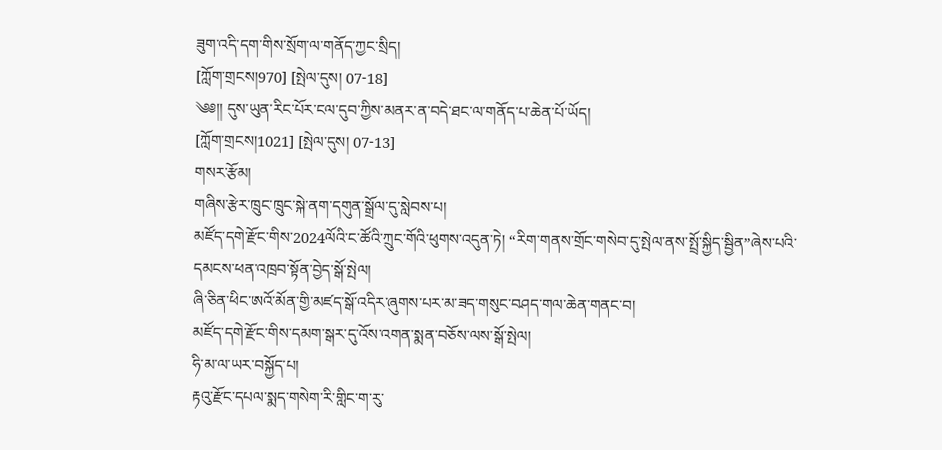ཟུག་འདི་དག་གིས་སྲོག་ལ་གནོད་ཀྱང་སྲིད།
[ཀློག་གྲངས།970] [སྤེལ་དུས། 07-18]
༄༅།། དུས་ཡུན་རིང་པོར་ངལ་དུབ་ཀྱིས་མནར་ན་བདེ་ཐང་ལ་གནོད་པ་ཆེན་པོ་ཡོད།
[ཀློག་གྲངས།1021] [སྤེལ་དུས། 07-13]
གསར་རྩོམ།
གཞིས་རྩེར་ཁྲུང་ཁྲུང་སྐེ་ནག་དགུན་སྒྲོལ་དུ་སླེབས་པ།
མཛོད་དགེ་རྫོང་གིས་2024ལོའི་ང་ཚོའི་ཀྲུང་གོའི་ཕུགས་འདུན་ཏེ། “རིག་གནས་གྲོང་གསེབ་དུ་སྤེལ་ནས་སྤྲོ་སྐྱིད་སྦྱིན”ཞེས་པའི་དམངས་ཕན་འཁྲབ་སྟོན་བྱེད་སྒོ་སྤེལ།
ཞི་ཅིན་ཕིང་ཨའོ་མོན་གྱི་མཛད་སྒོ་འདིར་ཞུགས་པར་མ་ཟད་གསུང་བཤད་གལ་ཆེན་གནང་བ།
མཛོད་དགེ་རྫོང་གིས་དམག་སྒར་དུ་འོས་འགན་སྨན་བཅོས་ལས་སྒོ་སྤེལ།
ཧི་མ་ལ་ཡར་བསྐྱོད་པ།
རྟའུ་རྫོང་དཔལ་སྨད་གསེག་རི་གླིང་ག་རུ་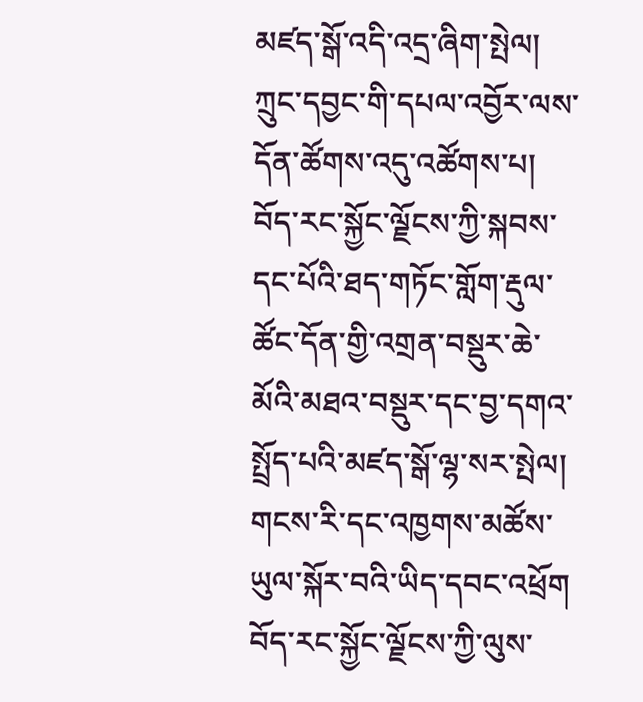མཛད་སྒོ་འདི་འདྲ་ཞིག་སྤེལ།
ཀྲུང་དབྱང་གི་དཔལ་འབྱོར་ལས་དོན་ཚོགས་འདུ་འཚོགས་པ།
བོད་རང་སྐྱོང་ལྗོངས་ཀྱི་སྐབས་དང་པོའི་ཐད་གཏོང་གློག་རྡུལ་ཚོང་དོན་གྱི་འགྲན་བསྡུར་ཆེ་མོའི་མཐའ་བསྡུར་དང་བྱ་དགའ་སྤྲོད་པའི་མཛད་སྒོ་ལྷ་སར་སྤེལ།
གངས་རི་དང་འཁྱགས་མཚོས་ཡུལ་སྐོར་བའི་ཡིད་དབང་འཕྲོག
བོད་རང་སྐྱོང་ལྗོངས་ཀྱི་ལུས་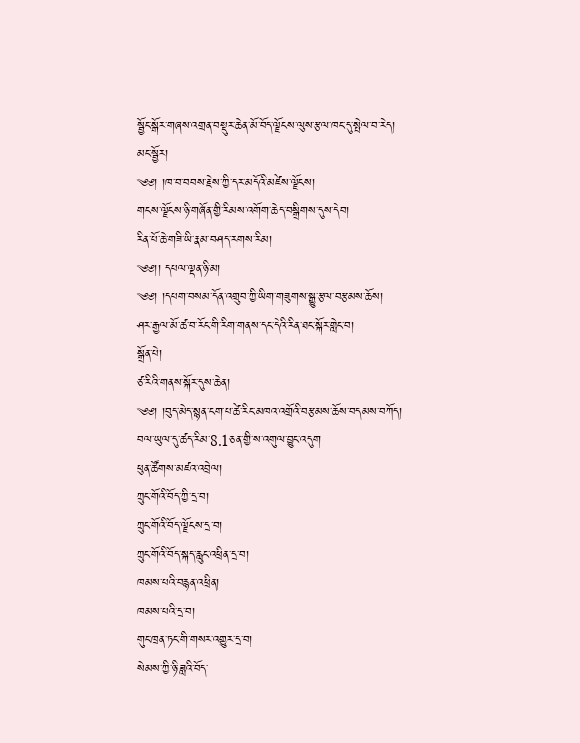སྦྱོང་སྒོར་གཞས་འགྲན་བསྡུར་ཆེན་མོ་བོད་ལྗོངས་ལུས་རྩལ་ཁང་དུ་སྤེལ་བ་རེད།
མང་སྦྱོར།
༄༅། །ཁ་བ་བབས་རྗེས་ཀྱི་དར་མདོའི་མཛེས་ལྗོངས།
གངས་ལྗོངས་ཉི་གཞོན་གྱི་རིམས་འགོག་ཆེད་བསྒྲིགས་དུས་དེབ།
རིན་པོ་ཆེ་གཟི་ཡི་རྣམ་བཤད་རགས་རིམ།
༄༅།། དཔལ་ལྡན་ཉི་མ།
༄༅། །དཔག་བསམ་དོན་འགྲུབ་ཀྱི་ཡིག་གཟུགས་སྒྱུ་རྩལ་བརྩམས་ཆོས།
ཤར་རྒྱལ་མོ་ཚ་བ་རོང་གི་རིག་གནས་དང་དེའི་རིན་ཐང་སྐོར་གླེང་བ།
སྒྲོན་པེ།
ཙ་རིའི་གནས་སྐོར་དུས་ཆེན།
༄༅། །བུད་མེད་སྙན་ངག་པ་ཚེ་རིང་མཁའ་འགྲོའི་བརྩམས་ཆོས་བདམས་བཀོད།
བལ་ཡུལ་དུ་ཚད་རིམ་8.1ཅན་གྱི་ས་འགུལ་བྱུང་འདུག
ཕུན་ཚོགས་མཛའ་འབྲེལ།
ཀྲུང་གོའི་བོད་ཀྱི་དྲ་བ།
ཀྲུང་གོའི་བོད་ལྗོངས་དྲ་བ།
ཀྲུང་གོའི་བོད་སྐད་རླུང་འཕྲིན་དྲ་བ།
ཁམས་པའི་བརྙན་འཕྲིན།
ཁམས་པའི་དྲ་བ།
གུང་ཁྲན་ཏང་གི་གསར་འགྱུར་དྲ་བ།
སེམས་ཀྱི་ཉི་ཟླའི་བོད་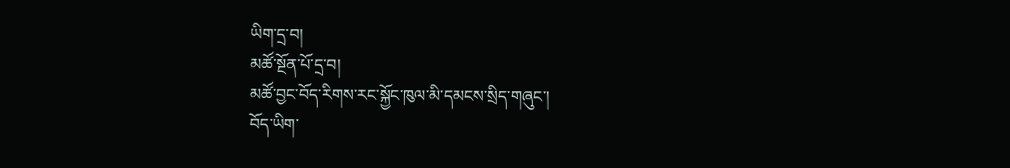ཡིག་དྲ་བ།
མཚོ་སྔོན་པོ་དྲ་བ།
མཚོ་བྱང་བོད་རིགས་རང་སྐྱོང་ཁུལ་མི་དམངས་སྲིད་གཞུང་།
བོད་ཡིག་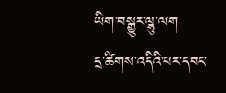ཡིག་བསྒྱུར་ལྷུ་ལག
དྲ་ཚིགས་འདིའི་པར་དབང་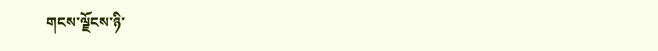གངས་ལྗོངས་ཉི་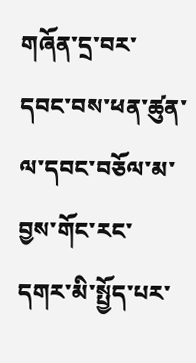གཞོན་དྲ་བར་དབང་བས་ཕན་ཚུན་ལ་དབང་བཅོལ་མ་བྱས་གོང་རང་དགར་མི་སྤྱོད་པར་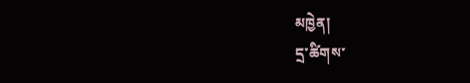མཁྱེན།
དྲ་ཚིགས་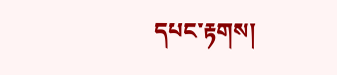དཔང་རྟགས།